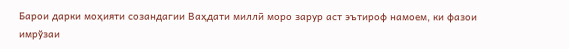Барои дарки моҳияти созандагии Ваҳдати миллӣ моро зарур аст эътироф намоем, ки фазои имрўзаи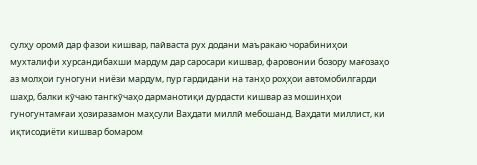сулҳу оромӣ дар фазои кишвар, пайваста рух додани маъракаю чорабиниҳои мухталифи хурсандибахши мардум дар саросари кишвар, фаровонии бозору мағозаҳо аз молҳои гуногуни ниёзи мардум, пур гардидани на танҳо роҳҳои автомобилгарди шаҳр, балки кўчаю тангкўчаҳо дарманотиқи дурдасти кишвар аз мошинҳои гуногунтамғаи ҳозиразамон маҳсули Ваҳдати миллӣ мебошанд. Ваҳдати миллист, ки иқтисодиёти кишвар бомаром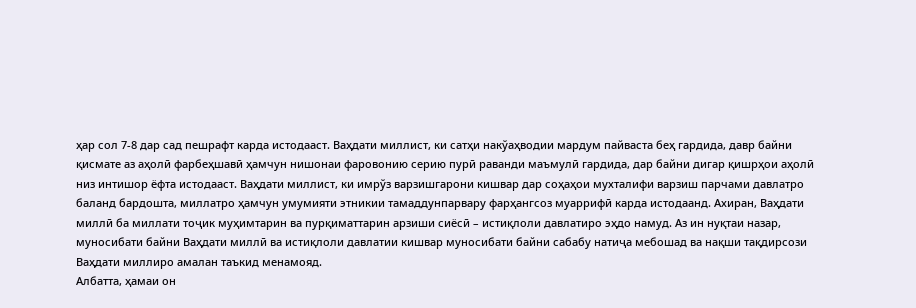ҳар сол 7-8 дар сад пешрафт карда истодааст. Ваҳдати миллист, ки сатҳи накўаҳводии мардум пайваста беҳ гардида, давр байни қисмате аз аҳолӣ фарбеҳшавӣ ҳамчун нишонаи фаровонию серию пурӣ раванди маъмулӣ гардида, дар байни дигар қишрҳои аҳолӣ низ интишор ёфта истодааст. Ваҳдати миллист, ки имрўз варзишгарони кишвар дар соҳаҳои мухталифи варзиш парчами давлатро баланд бардошта, миллатро ҳамчун умумияти этникии тамаддунпарвару фарҳангсоз муаррифӣ карда истодаанд. Ахиран, Ваҳдати миллӣ ба миллати тоҷик муҳимтарин ва пурқиматтарин арзиши сиёсӣ – истиқлоли давлатиро эҳдо намуд. Аз ин нуқтаи назар, муносибати байни Ваҳдати миллӣ ва истиқлоли давлатии кишвар муносибати байни сабабу натиҷа мебошад ва нақши тақдирсози Ваҳдати миллиро амалан таъкид менамояд.
Албатта, ҳамаи он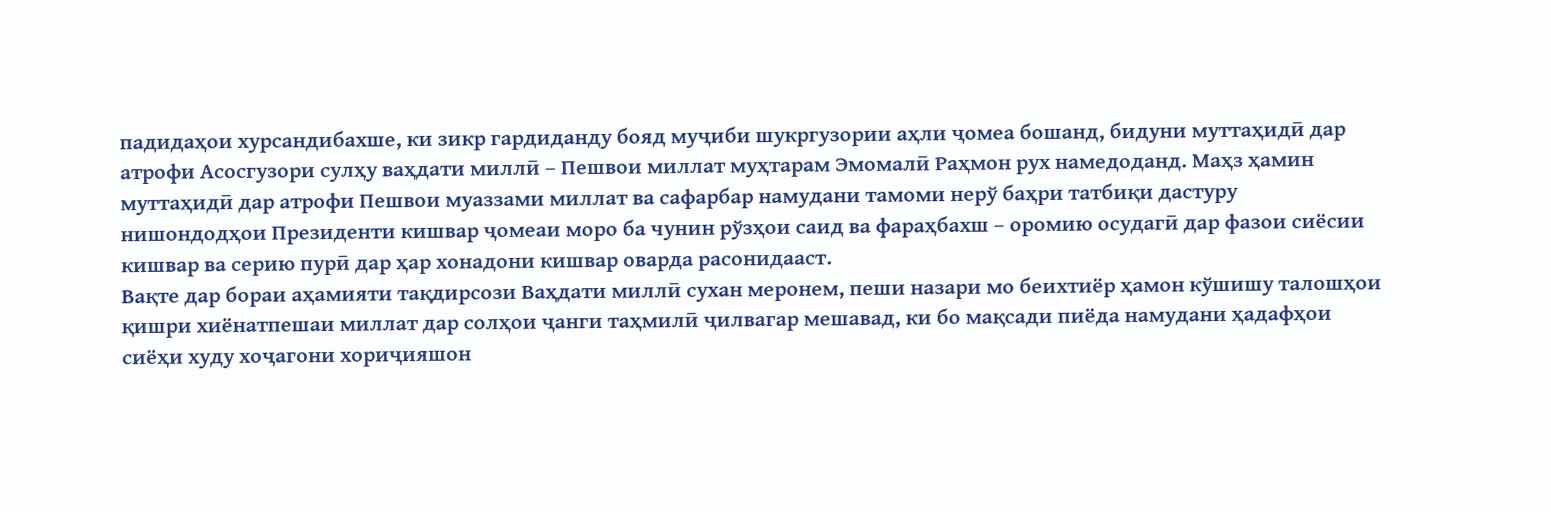падидаҳои хурсандибахше, ки зикр гардиданду бояд муҷиби шукргузории аҳли ҷомеа бошанд, бидуни муттаҳидӣ дар атрофи Асосгузори сулҳу ваҳдати миллӣ – Пешвои миллат муҳтарам Эмомалӣ Раҳмон рух намедоданд. Маҳз ҳамин муттаҳидӣ дар атрофи Пешвои муаззами миллат ва сафарбар намудани тамоми нерў баҳри татбиқи дастуру нишондодҳои Президенти кишвар ҷомеаи моро ба чунин рўзҳои саид ва фараҳбахш – оромию осудагӣ дар фазои сиёсии кишвар ва серию пурӣ дар ҳар хонадони кишвар оварда расонидааст.
Вақте дар бораи аҳамияти тақдирсози Ваҳдати миллӣ сухан меронем, пеши назари мо беихтиёр ҳамон кўшишу талошҳои қишри хиёнатпешаи миллат дар солҳои ҷанги таҳмилӣ ҷилвагар мешавад, ки бо мақсади пиёда намудани ҳадафҳои сиёҳи худу хоҷагони хориҷияшон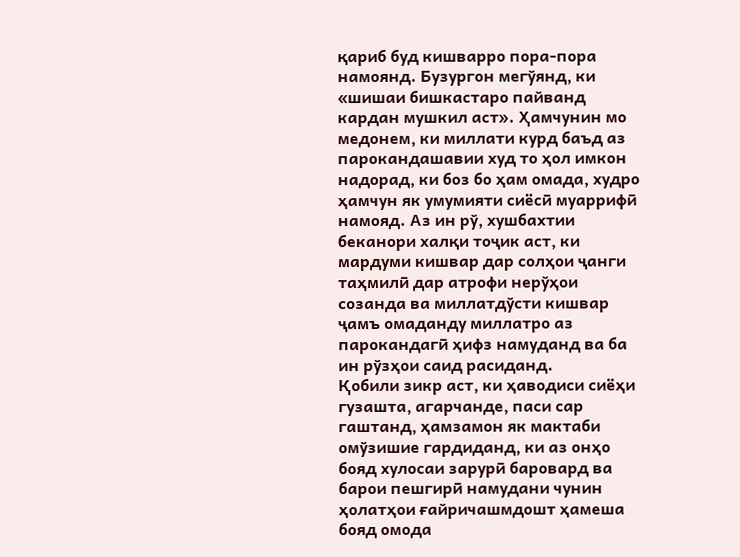қариб буд кишварро пора-пора намоянд. Бузургон мегўянд, ки «шишаи бишкастаро пайванд кардан мушкил аст». Ҳамчунин мо медонем, ки миллати курд баъд аз парокандашавии худ то ҳол имкон надорад, ки боз бо ҳам омада, худро ҳамчун як умумияти сиёсӣ муаррифӣ намояд. Аз ин рў, хушбахтии беканори халқи тоҷик аст, ки мардуми кишвар дар солҳои ҷанги таҳмилӣ дар атрофи нерўҳои созанда ва миллатдўсти кишвар ҷамъ омаданду миллатро аз парокандагӣ ҳифз намуданд ва ба ин рўзҳои саид расиданд.
Қобили зикр аст, ки ҳаводиси сиёҳи гузашта, агарчанде, паси сар гаштанд, ҳамзамон як мактаби омўзишие гардиданд, ки аз онҳо бояд хулосаи зарурӣ баровард ва барои пешгирӣ намудани чунин ҳолатҳои ғайричашмдошт ҳамеша бояд омода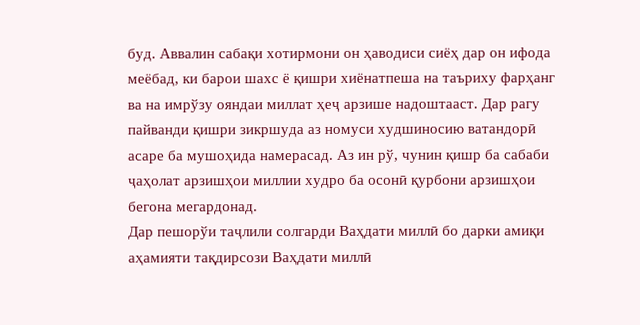буд. Аввалин сабақи хотирмони он ҳаводиси сиёҳ дар он ифода меёбад, ки барои шахс ё қишри хиёнатпеша на таъриху фарҳанг ва на имрўзу ояндаи миллат ҳеҷ арзише надоштааст. Дар рагу пайванди қишри зикршуда аз номуси худшиносию ватандорӣ асаре ба мушоҳида намерасад. Аз ин рў, чунин қишр ба сабаби ҷаҳолат арзишҳои миллии худро ба осонӣ қурбони арзишҳои бегона мегардонад.
Дар пешорўи таҷлили солгарди Ваҳдати миллӣ бо дарки амиқи аҳамияти тақдирсози Ваҳдати миллӣ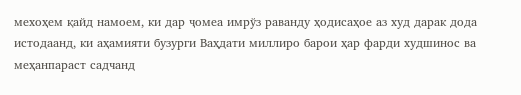мехоҳем қайд намоем, ки дар ҷомеа имрўз раванду ҳодисаҳое аз худ дарак дода истодаанд, ки аҳамияти бузурги Ваҳдати миллиро барои ҳар фарди худшинос ва меҳанпараст садчанд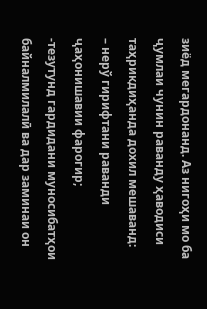зиёд мегардонанд. Аз нигоҳи мо ба ҷумлаи чунин раванду ҳаводиси таҳрикдиҳанда дохил мешаванд:
– нерў гирифтани раванди ҷаҳонишавии фарогир;
-тезутунд гардидани муносибатҳои байналмилалӣ ва дар заминаи он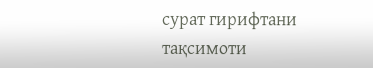сурат гирифтани тақсимоти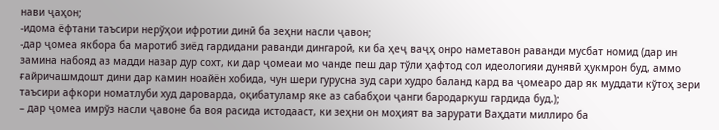нави ҷаҳон;
-идома ёфтани таъсири нерўҳои ифротии динӣ ба зеҳни насли ҷавон;
-дар ҷомеа якбора ба маротиб зиёд гардидани раванди дингароӣ, ки ба ҳеҷ ваҷҳ онро наметавон раванди мусбат номид (дар ин замина набояд аз мадди назар дур сохт, ки дар ҷомеаи мо чанде пеш дар тўли ҳафтод сол идеологияи дунявӣ ҳукмрон буд, аммо ғайричашмдошт дини дар камин ноайён хобида, чун шери гурусна зуд сари худро баланд кард ва ҷомеаро дар як муддати кўтоҳ зери таъсири афкори номатлуби худ дароварда, оқибатуламр яке аз сабабҳои ҷанги бародаркуш гардида буд.);
– дар ҷомеа имрўз насли ҷавоне ба воя расида истодааст, ки зеҳни он моҳият ва зарурати Ваҳдати миллиро ба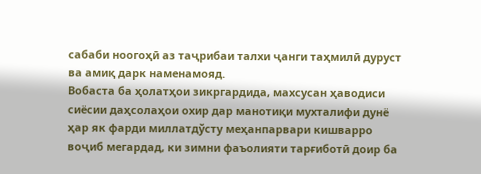сабаби ноогоҳӣ аз таҷрибаи талхи ҷанги таҳмилӣ дуруст ва амиқ дарк наменамояд.
Вобаста ба ҳолатҳои зикргардида, махсусан ҳаводиси сиёсии даҳсолаҳои охир дар манотиқи мухталифи дунё ҳар як фарди миллатдўсту меҳанпарвари кишварро воҷиб мегардад, ки зимни фаъолияти тарғиботӣ доир ба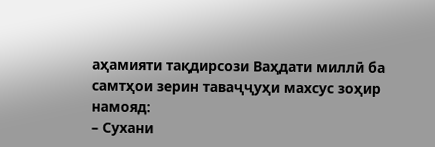аҳамияти тақдирсози Ваҳдати миллӣ ба самтҳои зерин таваҷҷуҳи махсус зоҳир намояд:
– Сухани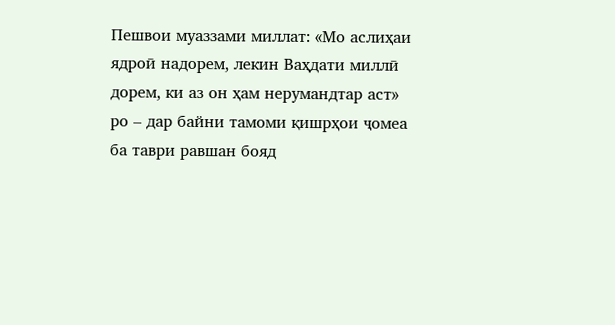Пешвои муаззами миллат: «Мо аслиҳаи ядроӣ надорем, лекин Ваҳдати миллӣ дорем, ки аз он ҳам нерумандтар аст» ро – дар байни тамоми қишрҳои ҷомеа ба таври равшан бояд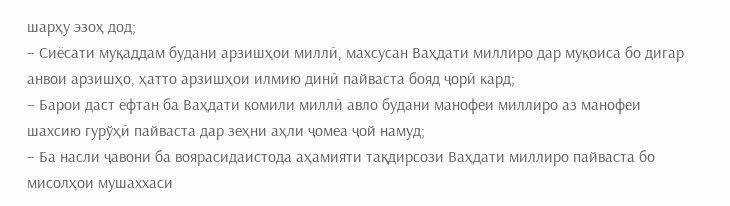шарҳу эзоҳ дод;
– Сиёсати муқаддам будани арзишҳои миллӣ, махсусан Ваҳдати миллиро дар муқоиса бо дигар анвои арзишҳо, ҳатто арзишҳои илмию динӣ пайваста бояд ҷорӣ кард;
– Барои даст ёфтан ба Ваҳдати комили миллӣ авло будани манофеи миллиро аз манофеи шахсию гурўҳӣ пайваста дар зеҳни аҳли ҷомеа ҷой намуд;
– Ба насли ҷавони ба воярасидаистода аҳамияти тақдирсози Ваҳдати миллиро пайваста бо мисолҳои мушаххаси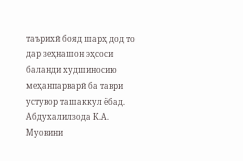таърихӣ бояд шарҳ дод то дар зеҳнашон эҳсоси баланди худшиносию меҳанпарварӣ ба таври устувор ташаккул ёбад.
Абдухалилзода К.А.
Муовини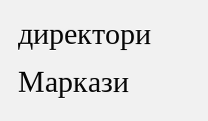директори Маркази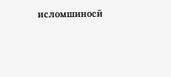исломшиносӣ